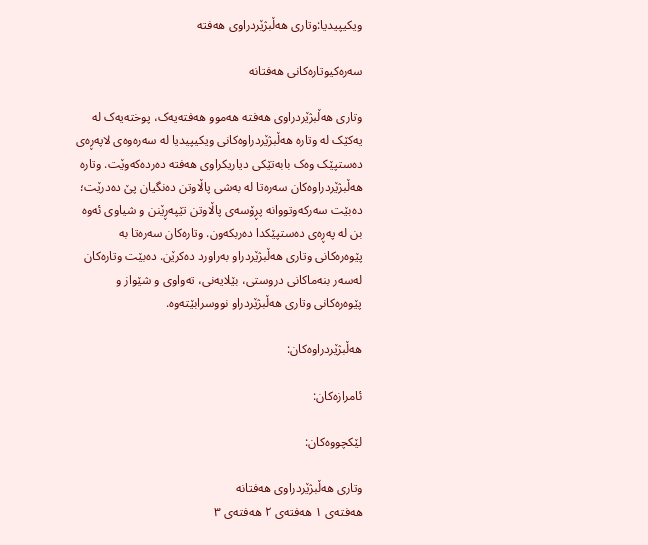ویکیپیدیا:وتاری ھەڵبژێردراوی ھەفتە

سەرەکیوتارەکانی ھەفتانە

وتاری هەڵبژێردراوی هەفتە هەموو هەفتەیەک، پوختەیەک لە یەکێک لە وتارە ھەڵبژێردراوەکانی ویکیپیدیا لە سەرەوەی لاپەڕەی دەستپێک وەک بابەتێکی دیاریکراوی هەفتە دەردەکەوێت. وتارە ھەڵبژێردراوەکان سەرەتا لە بەشی پاڵاوتن دەنگیان پێ دەدرێت؛ دەبێت سەرکەوتووانە پڕۆسەی پاڵاوتن تێپەڕێنن و شیاوی ئەوە بن لە پەڕەی دەستپێکدا دەربکەون. وتارەکان سەرەتا بە پێوەرەکانی وتاری ھەڵبژێردراو بەراورد دەکرێن. دەبێت وتارەکان لەسەر بنەماکانی دروستی، بێلایەنی، تەواوی و شێواز و پێوەرەکانی وتاری ھەڵبژێردراو نووسرابێتەوە.

ھەڵبژێردراوەکان:

ئامرازەکان:

لێکچووەکان:

وتاری ھەڵبژێردراوی ھەفتانە
هەفتەی ١ هەفتەی ٢ هەفتەی ٣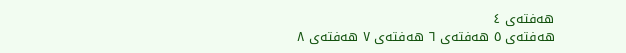هەفتەی ٤
هەفتەی ٥ هەفتەی ٦ هەفتەی ٧ هەفتەی ٨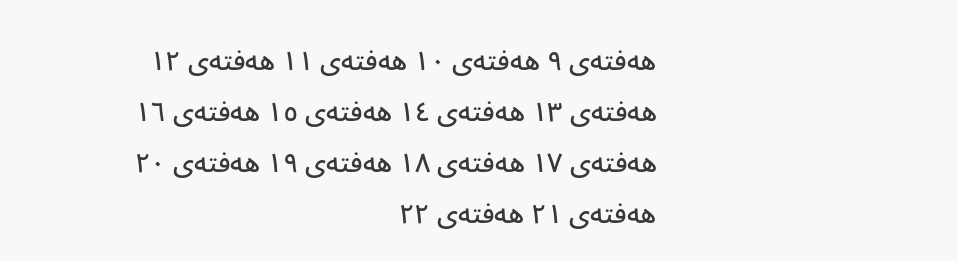هەفتەی ٩ هەفتەی ١٠ هەفتەی ١١ هەفتەی ١٢
ھەفتەی ١٣ هەفتەی ١٤ هەفتەی ١٥ هەفتەی ١٦
هەفتەی ١٧ هەفتەی ١٨ هەفتەی ١٩ هەفتەی ٢٠
هەفتەی ٢١ هەفتەی ٢٢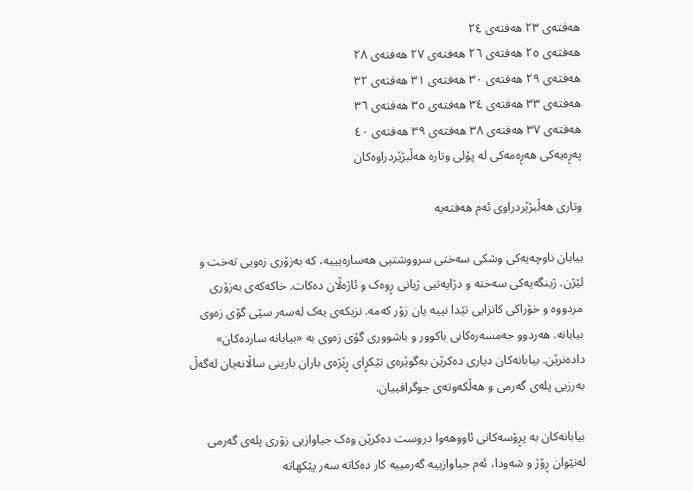هەفتەی ٢٣ هەفتەی ٢٤
هەفتەی ٢٥ هەفتەی ٢٦ هەفتەی ٢٧ هەفتەی ٢٨
هەفتەی ٢٩ هەفتەی ٣٠ هەفتەی ٣١ هەفتەی ٣٢
هەفتەی ٣٣ هەفتەی ٣٤ هەفتەی ٣٥ هەفتەی ٣٦
هەفتەی ٣٧ هەفتەی ٣٨ هەفتەی ٣٩ هەفتەی ٤٠
پەڕەیەکی ھەڕەمەکی لە پۆلی وتارە ھەڵبژێردراوەکان

وتاری ھەڵبژێردراوی ئەم ھەفتەیە

بیابان ناوچەیەکی وشکی سەختی سرووشتیی ھەسارەیییە، کە بەزۆری زەویی تەخت و لێژن. ژینگەیەکی سەختە و دژایەتیی ژیانی ڕوەک و ئاژەڵان دەکات. خاکەکەی بەزۆری مردووە و خۆراکی کانزایی تێدا نییە یان زۆر کەمە. نزیکەی یەک لەسەر سێی گۆی زەوی بیابانە. ھەردوو جەمسەرەکانی باکوور و باشووری گۆی زەوی بە «بیابانە ساردەکان» دادەنرێن. بیابانەکان دیاری دەکرێن بەگوێرەی تێکڕای ڕێژەی باران بارینی ساڵانەیان لەگەڵ بەرزیی پلەی گەرمی و ھەڵکەوتەی جوگرافییان.

بیابانەکان بە پڕۆسەکانی ئاووھەوا دروست دەکرێن وەک جیاوازیی زۆری پلەی گەرمی لەنێوان ڕۆژ و شەودا، ئەم جیاوازییە گەرمییە کار دەکاتە سەر پێکھاتە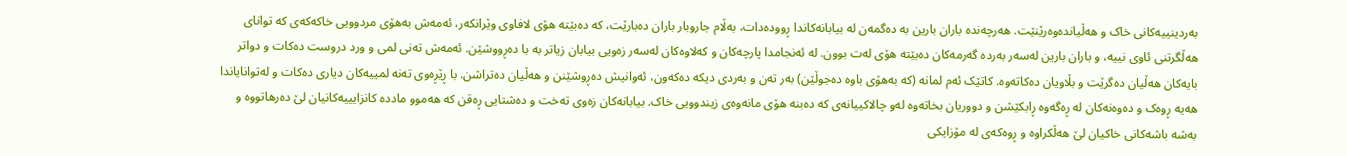بەردینییەکانی خاک و ھەڵیاندەوەرێنێت. ھەرچەندە باران بارین بە دەگمەن لە بیابانەکاندا ڕوودەدات، بەڵام جاروبار باران دەبارێت، کە دەبێتە ھۆی لافاوی وێرانکەر، ئەمەش بەھۆی مردوویی خاکەکەی کە توانای ھەڵگرتنی ئاوی نییە، و باران بارین لەسەر بەردە گەرمەکان دەبێتە ھۆی لەت بوون. لە ئەنجامدا پارچەکان و کەلاوەکان لەسەر زەویی بیابان زیاتر بە با دەڕووشێن. ئەمەش تەنی لمی و ورد دروست دەکات و دواتر بایەکان ھەڵیان دەگرێت و بڵاویان دەکاتەوە. کاتێک ئەم لمانە (کە بەھۆی باوە دەجوڵێن) بەر تەن و بەردی دیکە دەکەون، ئەوانیش دەڕوشێنن و ھەڵیان دەتراشن. با ڕێڕەوی تەنە لمییەکان دیاری دەکات و لەتوانایاندا ھەیە ڕوەک و دەوەنەکان لە ڕەگەوە ڕابکێشن و دووریان بخاتەوە لەو چالاکییانەی کە دەبنە ھۆی مانەوەی زیندوویی خاک. بیابانەکان زەوی تەخت و دەشتایی ڕەقن کە ھەموو ماددە کانزایییەکانیان لێ دەرھاتووە و بەشە باشەکانی خاکیان لێ ھەڵکراوە و ڕوەکەی لە مۆزایکی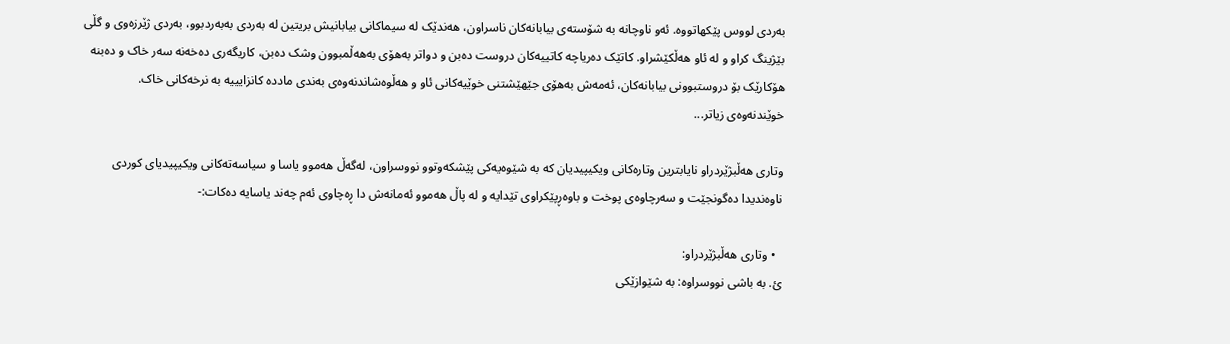بەردی لووس پێکھاتووە. ئەو ناوچانە بە شۆستەی بیابانەکان ناسراون، ھەندێک لە سیماکانی بیابانیش بریتین لە بەردی بەبەردبوو، بەردی ژێرزەوی و گڵی بێژینگ کراو و لە ئاو ھەڵکێشراو. کاتێک دەریاچە کاتییەکان دروست دەبن و دواتر بەھۆی بەھەڵمبوون وشک دەبن، کاریگەری دەخەنە سەر خاک و دەبنە ھۆکارێک بۆ دروستبوونی بیابانەکان، ئەمەش بەھۆی جێھێشتنی خوێیەکانی ئاو و ھەڵوەشاندنەوەی بەندی ماددە کانزایییە بە نرخەکانی خاک.
خوێندنەوەی زیاتر...

وتاری ھەڵبژێردراو نایابترین وتارەکانی ویکیپیدیان کە بە شێوەیەکی پێشکەوتوو نووسراون، لەگەڵ ھەموو یاسا و سیاسەتەکانی ویکیپیدیای کوردی ناوەندیدا دەگونجێت و سەرچاوەی پوخت و باوەڕپێکراوی تێدایە و لە پاڵ ھەموو ئەمانەش دا ڕەچاوی ئەم چەند یاسایە دەکات:-

  • وتاری ھەڵبژێردراو:
ئ. بە باشی نووسراوە: بە شێوازێکی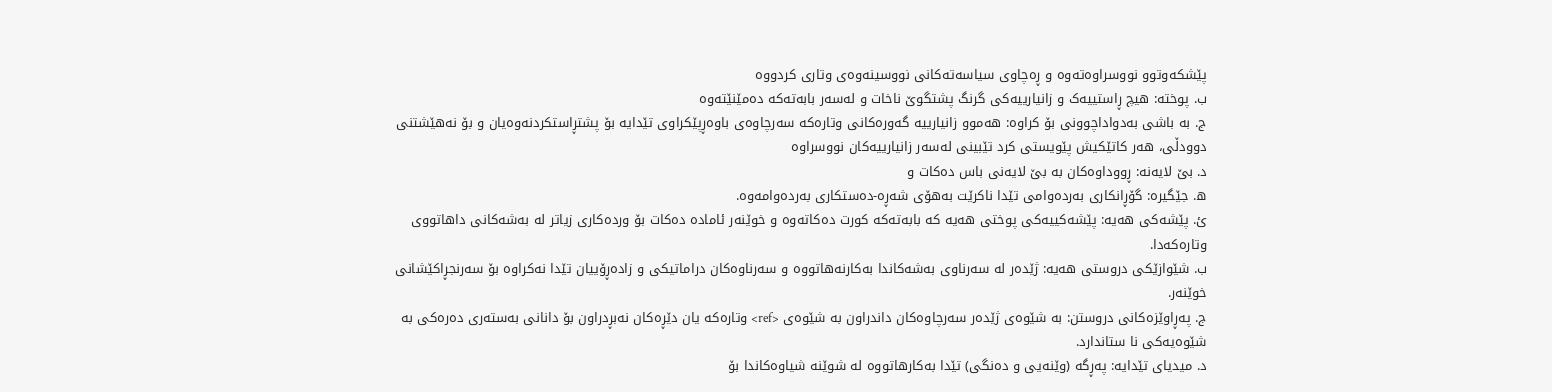پێشکەوتوو نووسراوەتەوە و ڕەچاوی سیاسەتەکانی نووسینەوەی وتاری کردووە
ب. پوختە: ھیچ ڕاستییەک و زانیارییەکی گرنگ پشتگوێ ناخات و لەسەر بابەتەکە دەمێنێتەوە
ج. بە باشی بەدواداچوونی بۆ کراوە: ھەموو زانیارییە گەورەکانی وتارەکە سەرچاوەی باوەڕپێکراوی تێدایە بۆ پشتڕاستکردنەوەیان و بۆ نەھێشتنی دوودڵی، ھەر کاتێکیش پێویستی کرد تێبینی لەسەر زانیارییەکان نووسراوە
د. بێ لایەنە: ڕووداوەکان بە بێ لایەنی باس دەکات و
ھ. جێگیرە: گۆڕانکاری بەردەوامی تێدا ناکرێت بەھۆی شەڕە-دەستکاری بەردەوامەوە.
ئ. پێشەکی ھەیە: پێشەکییەکی پوختی ھەیە کە بابەتەکە کورت دەکاتەوە و خوێنەر ئامادە دەکات بۆ وردەکاری زیاتر لە بەشەکانی داھاتووی وتارەکەدا.
ب. شێوازێکی دروستی ھەیە: ژێدەر لە سەرناوی بەشەکاندا بەکارنەھاتووە و سەرناوەکان دراماتیکی و زادەڕۆییان تێدا نەکراوە بۆ سەرنجڕاکێشانی خوێنەر.
ج. پەڕاوێزەکانی دروستن: بە شێوەی ژێدەر سەرچاوەکان داندراون بە شێوەی <ref> وتارەکە یان دێڕەکان نەبڕدراون بۆ دانانی بەستەری دەرەکی بە شێوەیەکی نا ستاندارد.
د. میدیای تێدایە: پەڕگە (وێنەیی و دەنگی) تێدا بەکارھاتووە لە شوێنە شیاوەکاندا بۆ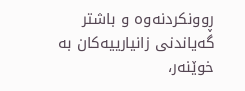ڕوونکردنەوە و باشتر گەیاندنی زانیارییەکان بە خوێنەر،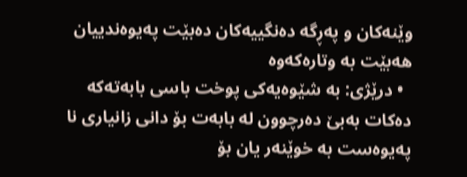وێنەکان و پەڕگە دەنگییەکان دەبێت پەیوەندییان ھەبێت بە وتارەکەوە
  • درێژی: بە شێوەیەکی پوخت باسی بابەتەکە دەکات بەبێ دەرچوون لە بابەت بۆ دانی زانیاری نا پەیوەست بە خوێنەر یان بۆ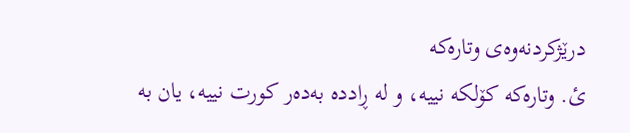درێژکردنەوەی وتارەکە
ئ. وتارەکە کۆلکە نییە، و لە ڕاددە بەدەر کورت نییە، یان بە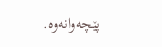پێچەوانەوە.